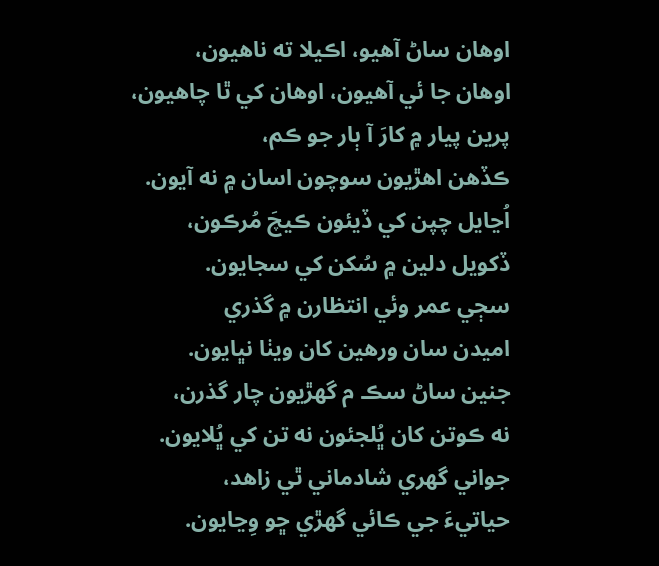اوهان ساڻ آهيو، اڪيلا ته ناهيون،
اوهان جا ئي آهيون، اوهان کي ٿا چاهيون،
پرين پيار ۾ کارَ آ ٻار جو ڪم،
ڪڏهن اهڙيون سوچون اسان ۾ نه آيون.
اُڃايل چپن کي ڏيئون ڪيچَ مُرڪون،
ڏکويل دلين ۾ سُکن کي سجايون.
سڄي عمر وئي انتظارن ۾ گذري
اميدن سان ورهين کان ويٺا نڀايون.
جنين ساڻ سڪ م گهڙيون چار گذرن،
نه ڪوتن کان ڀُلجئون نه تن کي ڀُلايون.
جواني گهري شادماني ٿي زاهد،
حياتيءَ جي ڪائي گهڙي ڇو وِڃايون.